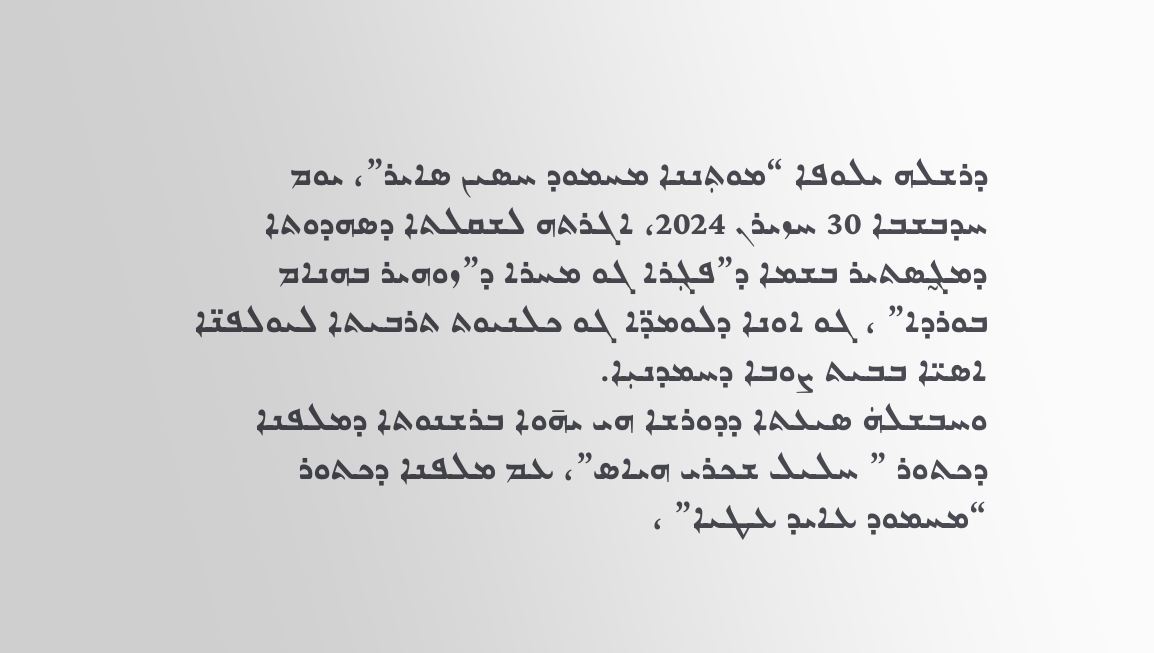ܕܪܫܠܗ ܝܠܘܦܐ “ܡܘܬܼܢܢܐ ܡܚܡܘܕ ܚܣܝܢ ܣܐܝܪ”، ܝܘܡ ܚܕܒܫܒܐ 30 ܚܙܝܪܢ 2024، ܐܓܪܬܗ ܠܫܩܠܬܐ ܕܣܗܕܘܬܐ ܕܡܓ̰ܣܬܝܪ ܒܫܡܐ ܕ”ܦܓܼܪܐ ܓܘ ܡܚܪܐ ܕ”ܙܘܗܝܪ ܒܗܢܐܡ ܒܘܪܕܐ” ، ܓܘ ܐܘܢܐ ܕܠܘܡܕ̈ܐ ܓܘ ܟܠܢܝܘܬ ܬܪܒܝܬܐ ܠܝܘܠܦܢ̈ܐ ܐܣܝ̈ܐ ܒܒܝܬ ܨܘܒܐ ܕܚܡܕܢܝܼܐ.
ܘܚܒܫܠܗܿ ܣܝܥܬܐ ܕܕܘܪܫܐ ܗܝ ܝܗ̄ܘܐ ܒܪܫܢܘܬܐ ܕܡܠܦܢܐ ܕܟܬܘܪ ” ܚܠܝܠ ܫܟܪܝ ܗܝܐܣ”، ܥܡ ܡܠܦܢܐ ܕܟܬܘܪ “ܡܚܡܘܕ ܥܐܝܕ ܥܛܝܐ” ،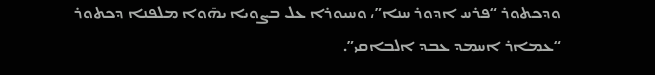ܘܕܟܬܘܪ “ܦܪܚ ܐܕܘܪ ܚܢܐ”، ܘܚܝܘܪܐ ܥܠ ܒܨܘܝܐ ܝܗ̄ܘܐ ܡܠܦܢܐ ܕܟܬܘܪ “ܥܡܐܪ ܐܚܡܕ ܥܒܕ ܐܠܒܐܩܝ”.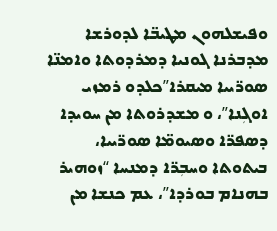ܘܦܝܫܠܗܘܢ ܡܛܝܒ̈ܐ ܠܕܘܪܫܐ ܡܕܒܪܢܐ ܓܘܢܝܐ ܕܡܪܕܘܬܐ ܘܐܡܢ̈ܐ ܣܘܪ̈ܝܝܐ ܡܝܩܪܐ”ܟܠܕܘ ܪܡܙܝ ܐܘܓܼܢܐ”، ܘ ܡܫܕܪܘܬܐ ܡܢ ܚܘܝܕܐ ܕܣܦܪ̈ܐ ܘܣܝܘܡ̈ܐ ܣܘܪ̈ܝܝܐ، ܒܝܬܘܬܐ ܘܚܒܼܪ̈ܐ ܕܡܢܚܐ “ܙܘܗܝܪ ܒܗܢܐܡ ܒܘܪܕܐ”، ܥܡ ܟܢܫܐ ܡܢ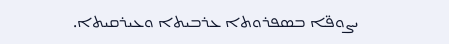ܝܨܘܦ̈ܐ ܒܣܦܪܘܬܐ ܥܪܒܝܬܐ ܘܥܝܪܩܝܬܐ.